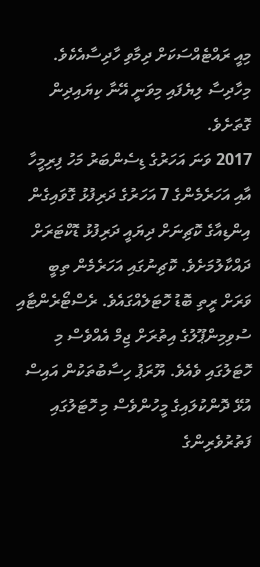މިއީ ރައްޓެއްސަކަށް ދިމާވި ހާދިސާއެކެވެ. މިހާދިސާ ލިޔެފައި މިވަނީ އޭނާ ކިޔައިދިން ގޮތަށެވެ.
2017 ވަނަ އަހަރުގެ ޑިސެންބަރު މަހު ފިރިމީހާ އާއި އަހަރެމެންގެ 7 އަހަރުގެ ދަރިފުޅު ގޮވައިގެން އިންޑިއާގެ ކޮޗިނަށް ދިޔައީ ދަރިފުޅު ޑޮކްޓަރަށް ދައްކާލުމަށެވެ. ކޮޗިނުގައި އަހަރެމެން ތިބީ ވަރަށް ރީތި ބޮޑު ހޮޓަލެއްގައެވެ. ރެސްޓޯރެންޓާއި ސުވިމިންޕޫލުގެ އިތުރަށް ޖިމް އެއްވެސް މި ހޮޓަލުގައި ވެއެވެ. ޔޫރަޕު ހިސާބުތަކުން އައިސް އުޅޭ ދޮންކުލައިގެ މީހުންވެސް މި ހޮޓަލުގައި ފަތުރުވެރިންގެ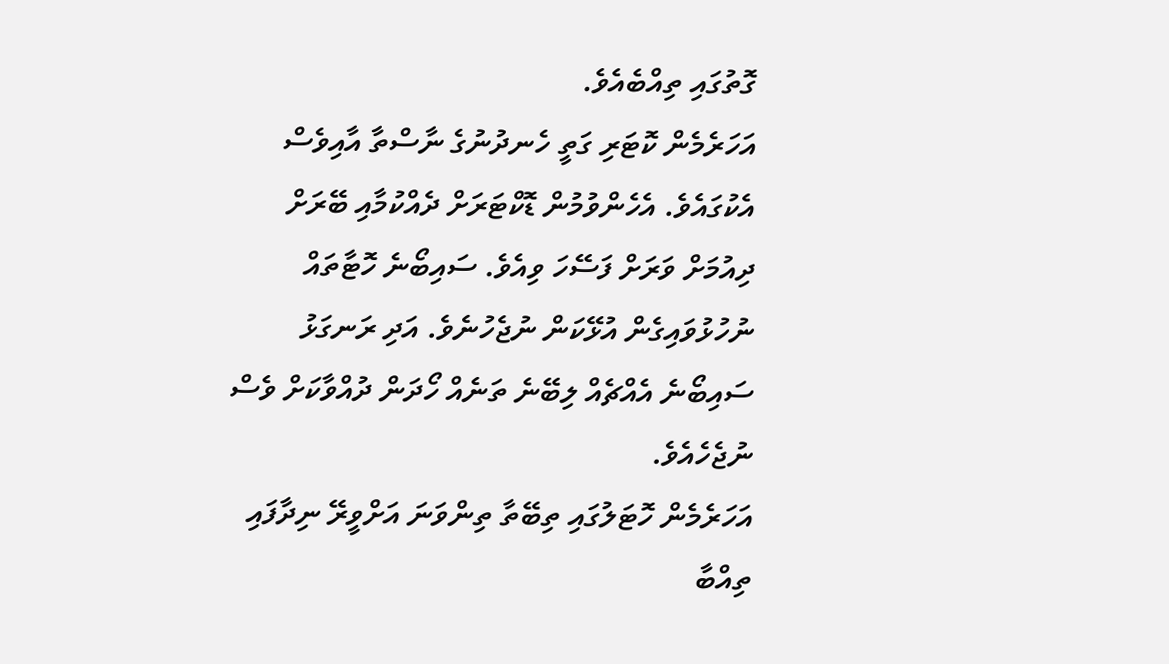ގޮތުގައި ތިއްބެއެވެ.
އަހަރެމެން ކޮޓަރި ގަތީ ހެނދުނުގެ ނާސްތާ އާއިވެސް އެކުގައެވެ. އެހެންވުމުން ޑޮކްޓަރަށް ދެއްކުމާއި ބޭރަށް ދިއުމަށް ވަރަށް ފަސޭހަ ވިއެވެ. ސައިބޯނެ ހޮޓާތައް ނުހުޅުވައިގެން އުޅޭކަން ނުޖެހުނެވެ. އަދި ރަނގަޅު ސައިބޯނެ އެއްޗެއް ލިބޭނެ ތަނެއް ހޯދަން ދުއްވާކަށް ވެސް ނުޖެހެއެވެ.
އަހަރެމެން ހޮޓަލުގައި ތިބޭތާ ތިންވަނަ އަށްވީރޭ ނިދާފައި ތިއްބާ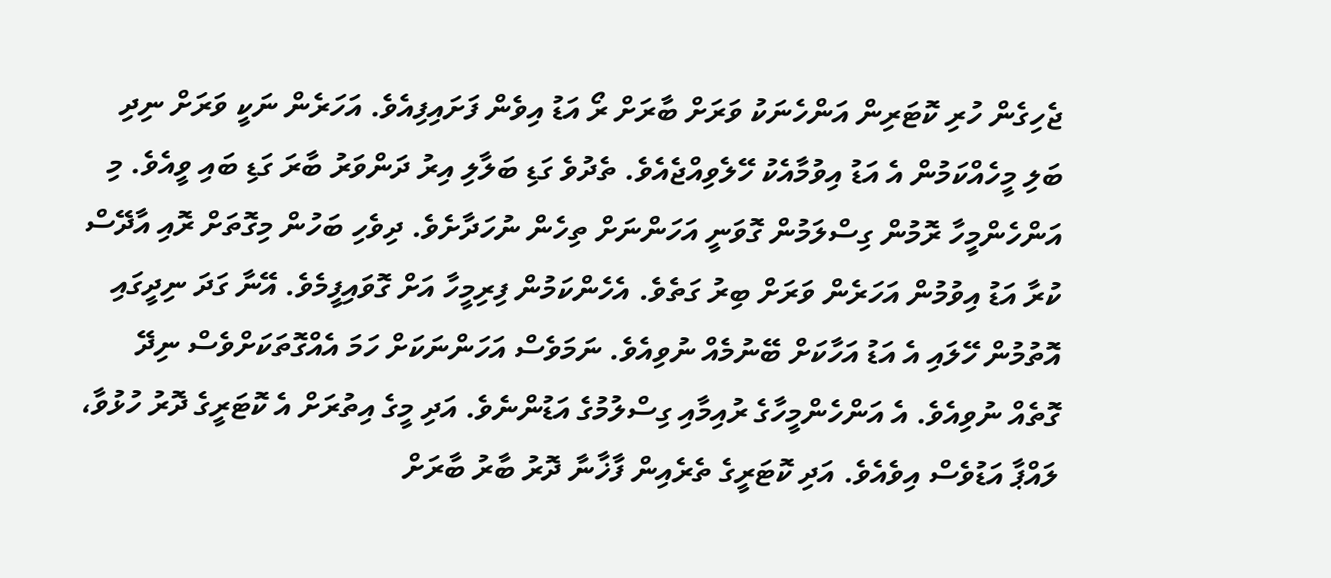ޖެހިގެން ހުރި ކޮޓަރިން އަންހެނަކު ވަރަށް ބާރަށް ރޯ އަޑު އިވެން ފަށައިފިއެވެ. އަހަރެން ނަކީ ވަރަށް ނިދި ބަލި މީހެއްކަމުން އެ އަޑު އިވުމާއެކު ހޭލެވިއްޖެއެވެ. ތެދުވެ ގަޑި ބަލާލި އިރު ދަންވަރު ބާރަ ގަޑި ބައި ވީއެވެ. މި އަންހެންމީހާ ރޮމުން ގިސްލަމުން ގޮވަނީ އަހަންނަށް ތިހެން ނުހަދާށެވެ. ދިވެހި ބަހުން މިގޮތަށް ރޮއި އާދޭސް ކުރާ އަޑު އިވުމުން އަހަރެން ވަރަށް ބިރު ގަތެވެ. އެހެންކަމުން ފިރިމީހާ އަށް ގޮވައިފީމެވެ. އޭނާ ގަދަ ނިދީގައި އޮތުމުން ހޭލައި އެ އަޑު އަހާކަށް ބޭނުމެއް ނުވިއެވެ. ނަމަވެސް އަހަންނަކަށް ހަމަ އެއްގޮތަކަށްވެސް ނިދޭ ގޮތެއް ނުވިއެވެ. އެ އަންހެންމީހާގެ ރުއިމާއި ގިސްލުމުގެ އަޑުންނެވެ. އަދި މީގެ އިތުރަށް އެ ކޮޓަރީގެ ދޮރު ހުޅުވާ، ލައްޕާ އަޑުވެސް އިވެއެވެ. އަދި ކޮޓަރީގެ ތެރެއިން ފާޚާނާ ދޮރު ބާރު ބާރަށް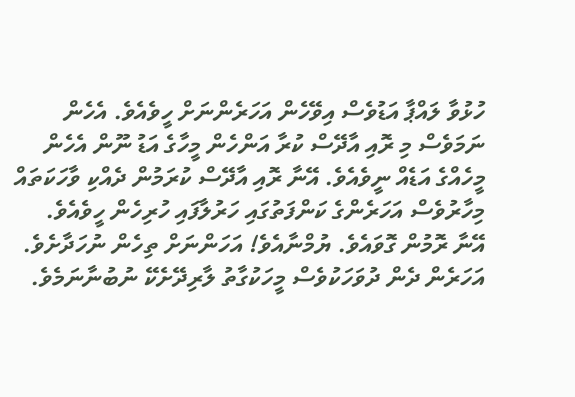ހުޅުވާ ލައްޕާ އަޑުވެސް އިވޭހެން އަހަރެންނަށް ހީވެއެވެ. އެހެން ނަމަވެސް މި ރޮއި އާދޭސް ކުރާ އަންހެން މީހާގެ އަޑު ނޫން އެހެން މީހެއްގެ އަޑެއް ނީވެއެވެ. އޭނާ ރޮއި އާދޭސް ކުރަމުން ދެއްކި ވާހަކަތައް މިހާރުވެސް އަހަރެންގެ ކަންފަތުގައި ހަރުލާފައި ހުރިހެން ހީވެއެވެ. އޭނާ ރޮމުން ގޮވައެވެ. ޔުމްނާއެވެ! އަހަންނަށް ތިހެން ނުހަދާށެވެ. އަހަރެން ދެން ދުވަހަކުވެސް މީހަކުގާތު ލާރިދޭށެކޭ ނުބުނާނަމެވެ.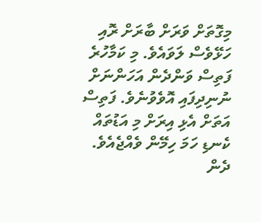މިގޮތަށް ވަރަށް ބާރަށް ރޮއި ހަޅޭވެސް ލަވައެވެ. މި ކަމާހުރެ ފަތިސް ވަންދެން އަހަންނަށް ނުނިދިފައި އޮވެވުނެވެ. ފަތިސް އަތަށް އެޅި އިރަށް މި އަޑުތައް ކެނޑި ހަމަ ހިމޭން ވެއްޖެއެވެ. ދެން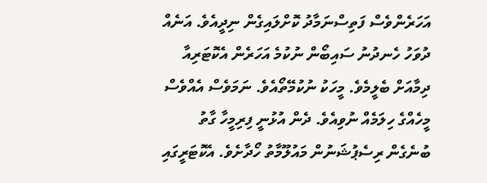އަހަރެންވެސް ފަތިސްނަމާދު ކޮށްލައިގެން ނިދީއެވެ. އަނެއް ދުވަހު ހެނދުނު ސައިބޯން ނުކުމެ އަހަރެން އެކޮޓަރިއާ ދިމާއަށް ބެލީމެވެ. މީހަކު ނުކުމޭތޯއެވެ. ނަމަވެސް އެއްވެސް މީހެއްގެ ހިލަމެއް ނުވިއެވެ. ދެން އުޅުނީ ފިރިމީހާ ގާތު ބުނެގެން ރިސެޕުޝަނުން މައުލޫމާތު ހޯދާށެވެ. އެކޮޓަރީގައި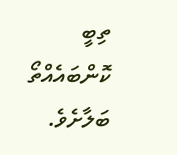ތިބީ ކޮންބައެއްތޯ ބަލާށެވެ.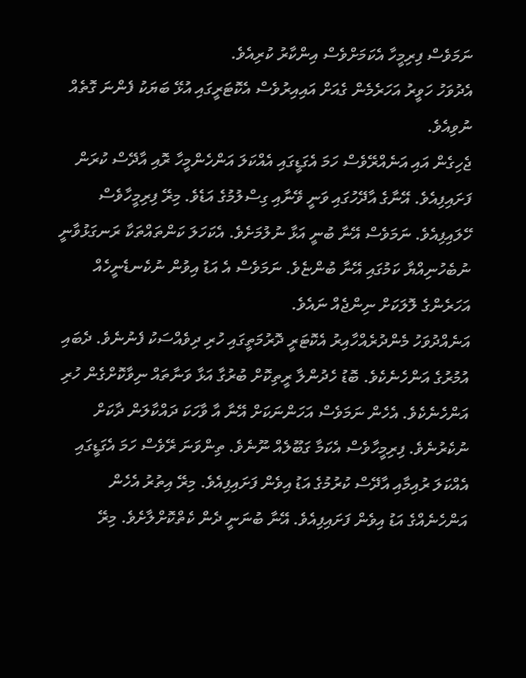ނަމަވެސް ފިރިމީހާ އެކަމަށްވެސް އިންކާރު ކުރިއެވެ.
އެދުވަހު ހަވީރު އަހަރެމެން ގެއަށް އައިއިރުވެސް އެކޮޓަރީގައި އުޅޭ ބަޔަކު ފެންނަ ގޮތެއް ނުވިއެވެ.
ޖެހިގެން އައި އަނެއްރޭވެސް ހަމަ އެގަޑީގައި އެއްކަލަ އަންހެންމީހާ ރޮއި އާދޭސް ކުރަން ފަށައިފިއެވެ. އޭނާގެ އާދޭހުގައި ވަނީ ވޭނާއި ގިސްލުމުގެ އަޑެވެ. މިރޭ ފިރިމީހާވެސް ހޭލައިފިއެވެ. ނަމަވެސް އޭނާ ބުނީ އަޅާ ނުލުމަށެވެ. އެކަހަލަ ކަންތައްތަކާ ރަނގަޅުވާނީ ނުބެހުނިއްޔާ ކަމުގައި އޭނާ ބުންޏެވެ. ނަމަވެސް އެ އަޑު އިވުން ނުކެނޑެނީހެއް އަހަރެންގެ ލޮލަކަށް ނިންޖެއް ނައެވެ.
އަނެއްދުވަހު މެންދުރެއްހާއިރު އެކޮޓަރީ ދޮރުމަތީގައި ހުރި ދިވެއްސަކު ފެނުނެވެ. ދެބައި އުމުރުގެ އަންހެނެކެވެ. ބޮޑު ހެދުންލާ ރީތިކޮށް ބުރުގާ އަޅާ ވަނާތައް ނިވާކޮށްގެން ހުރި އަންހެނެކެވެ. އެހެން ނަމަވެސް އަހަންނަކަށް އޭނާ އާ ވާހަކަ ދައްކާލަން ދާކަށް ނުކެރުނެވެ. ފިރިމީހާވެސް އެކަމާ ގަބޫލެއް ނޫނެވެ. ތިންވަނަ ރޭވެސް ހަމަ އެގަޑީގައި އެއްކަލަ ރުއިމާއި އާދޭސް ކުރުމުގެ އަޑު އިވެން ފަށައިފިއެވެ. މިރޭ އިތުރު އެހެން އަންހެނެއްގެ އަޑު އިވެން ފަށައިފިއެވެ. އޭނާ ބުނަނީ ދެން ކެތްކޮށްލާށެވެ. މިރޭ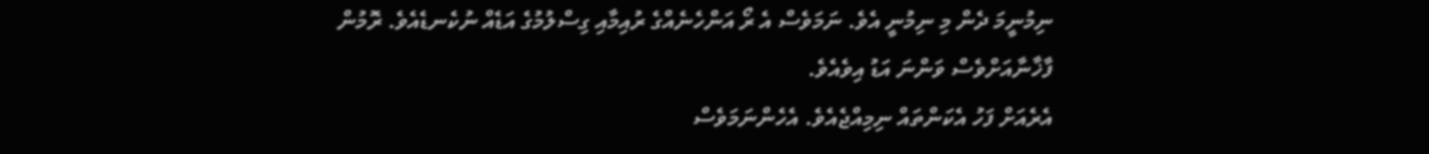ނިމުނީމަ ދެން މި ނިމުނީ އެވެ. ނަމަވެސް އެ ރޯ އަންހެނެއްގެ ރުއިމާއި ގިސްލުމުގެ އަޑެއް ނުކެނޑެއެވެ. ރޮމުން ފާޚާނާއަށްވެސް ވަންނަ އަޑު އިވެއެވެ.
އެރެއަށް ފަހު އެކަންތައް ނިމިއްޖެއެވެ. އެހެންނަމަވެސް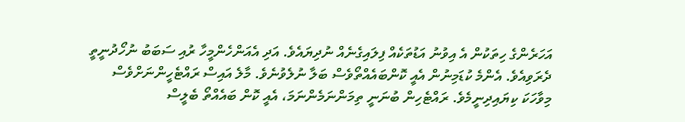އަހަރެންގެ ހިތަކުން އެ އިވުނު އަޑުތަކެއް ފިލައިގެނެއް ނުދިޔައެވެ. އަދި އެއަންހެންމީހާ ރުއި ސަބަބު ނުހޯދުނީތީ ދެރަވިއެވެ. އެންމެ ކުޑަމިނުން އެއީ ކޮންބައެއްތޯވެސް ބަލާ ނުލެވުނެވެ. މާލެ އައިސް ރައްޓެހީންނަށްވެސް މިވާހަކަ ކިޔައިދިނީމެވެ. ރައްޓެހިން ބުނަނީ ތިމަންނަމެންނަމަ، އެއީ ކޮން ބައެއްތޯ ބެލީސް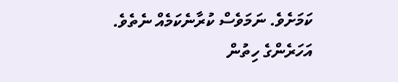ކަމަށެވެ. ނަމަވެސް ކުރާނެކަމެއް ނެތެވެ. އަހަރެންގެ ހިތުން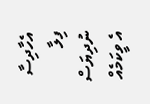އެހާދިސާ ފިލާ ނުދިޔަސް އެ ވީކަމެއް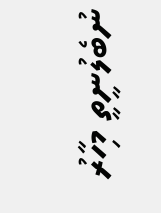ނުބެލުނީތީ މިހާރު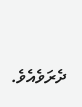ދެރަވެއެވެ.